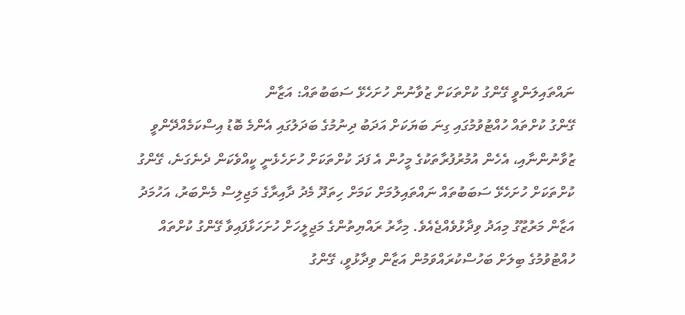ނައްތައިލަންވީ ގޭންގު ކުށްތަކަށް ޒުވާނުން ހުށަހެޅޭ ސަބަބުތައް: އަޒާން
ގޭންގު ކުށްތައް ހުއްޓުވުމުގައި ގިނަ ބަޔަކަށް އަދަބު ދިނުމުގެ ބަދަލުގައި އެންމެ ބޮޑު އިސްކަމެއްދޭންވީ ޒުވާނުންނާއި، އެހެން އުމުރުފުރާތަކުގެ މީހުން އެ ފަދަ ކުށްތަކަށް ހުށަހެޅެނީ ކީއްވެކަން ދެނެގަނެ، ގޭންގު ކުށްތަކަށް ހުށަހެޅޭ ސަބަބުތައް ނައްތައިލުމަށް ކަމަށް ހިތަދޫ މެދު ދާއިރާގެ މަޖިލިސް މެންބަރު، އަހުމަދު އަޒާން މަރުޒޫގު މިއަދު ވިދާޅުވެއްޖެއެވެ. މިހާރު ރައްޔިތުންގެ މަޖިލީހަށް ހުށަހަޅާފައިވާ ގޭންގު ކުށްތައް ހުއްޓުވުމުގެ ބިލަށް ބަހުސްކުރައްވަމުން އަޒާން ވިދާޅުވީ، ގޭންގު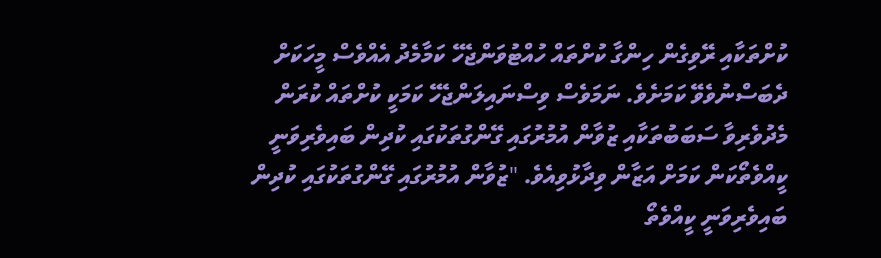ކުށްތަކާއި ރޭވިގެން ހިންގާ ކުށްތައް ހުއްޓުވަންޖެހޭ ކަމާމެދު އެއްވެސް މީހަކަށް ދެބަސްނުވެވޭ ކަމަށެވެ. ނަމަވެސް ވިސްނައިލަންޖެހޭ ކަމަކީ ކުށްތައް ކުރަން މެދުވެރިވާ ސަބަބުތަކާއި ޒުވާން އުމުރުގައި ގޭންގުތަކުގައި ކުދިން ބައިވެރިވަނީ ކީއްވެތޯކަން ކަމަށް އަޒާން ވިދާޅުވިއެވެ. "ޒުވާން އުމުރުގައި ގޭންގުތަކުގައި ކުދިން ބައިވެރިވަނީ ކީއްވެތޯ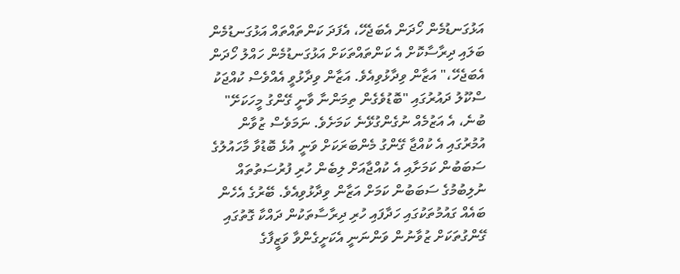އަޅުގަނޑުމެން ހޯދަން އެބަޖެހޭ، އެފަދަ ކަންތައްތައް އަޅުގަނޑުމެން ބަލައި ދިރާސާކޮށް އެ ކަންތައްތަކަށް އަޅުގަނޑުމެން ހައްލު ހޯދަން އެބަޖެހޭ،" އަޒާން ވިދާޅުވިއެވެ. އަޒާން ވިދާޅުވީ އެއްވެސް ކުއްޖަކު ސްކޫލު ދައުރުގައި "ބޮޑުވެގެން ތިމަންނާ ވާނީ ގޭންގު މީހަކަށޭ" ބުނެ، އެ އަޒުމެއް ނުގެންގުޅޭނެ ކަމަށެވެ. ނަމަވެސް ޒުވާން އުމުރުގައި އެ ކުއްޖާ ގޭންގު މެންބަރަކަށް ވަނީ އުޅެ ބޮޑުވާ މާހައުލުގެ ސަބަބުން ކަމަށާއި އެ ކުއްޖާއަށް ލިބެން ހުރި ފުރުސަތުތައް ނުލިބުމުގެ ސަބަބުން ކަމަށް އަޒާން ވިދާޅުވިއެވެ. ބޭރުގެ އެހެން ބައެއް ގައުމުތަކުގައި ހަދާފައި ހުރި ދިރާސާތަކުން ދައްކާ ގޮތުގައި ގޭންގުތަކަށް ޒުވާނުން ވަންނަނީ އެކަށީގެންވާ ވަޒީފާގެ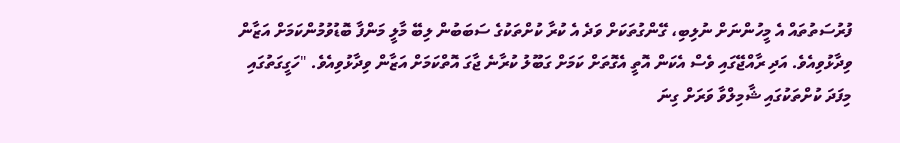ފުރުސަތުތައް އެ މީހުންނަށް ނުލިބި، ގޭންގުތަކަށް ވަދެ އެ ކުރާ ކުށްތަކުގެ ސަބަބުން ލިބޭ މާލީ މަންފާ ބޮޑުވުމުންކަމަށް އަޒާން ވިދާޅުވިއެވެ. އަދި ރާއްޖޭގައި ވެސް އެކަން އޮތީ އެގޮތަށް ކަމަށް ގަބޫލު ކުރާނެ ޖާގަ އޮތްކަމަށް އަޒާން ވިދާޅުވިއެވެ. "ހަގީގަތުގައި މިފަދަ ކުށްތަކުގައި ޝާމިލްވާ ވަރަށް ގިނަ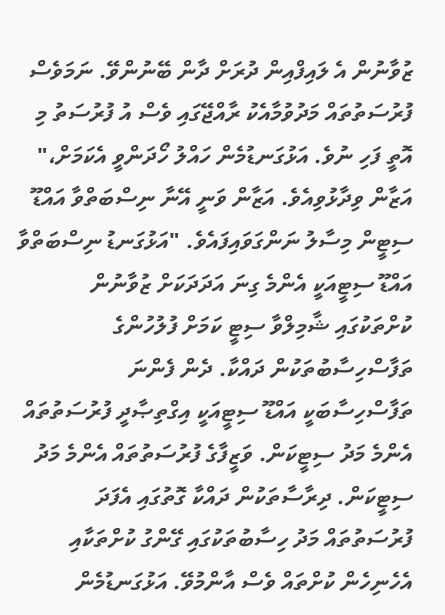ޒުވާނުން އެ ލައިފްއިން ދުރަށް ދާން ބޭނުންވޭ. ނަމަވެސް ފުރުސަތުތައް މަދުވުމާއެކު ރާއްޖޭގައި ވެސް އު ފުރުސަތު މި އޮތީ ފަހި ނުވެ. އަޅުގަނޑުމެން ހައްލު ހޯދަންވީ އެކަމަށް،" އަޒާން ވިދާޅުވިއެވެ. އަޒާން ވަނީ އޭނާ ނިސްބަތްވާ އައްޑޫ ސިޓީން މިސާލު ނަންގަވައިފައެވެ. "އަޅުގަނޑު ނިސްބަތްވާ އައްޑޫ ސިޓީއަކީ އެންމެ ގިނަ އަދަދަކަށް ޒުވާނުން ކުށްތަކުގައި ޝާމިލްވާ ސިޓީ ކަމަށް ފުލުހުންގެ ތަފާސްހިސާބުތަކުން ދައްކާ. ދެން ފެންނަ ތަފާސްހިސާބަކީ އައްޑޫ ސިޓީއަކީ އިގްތިޞާދީ ފުރުސަތުތައް އެންމެ މަދު ސިޓީކަން. ވަޒީފާގެ ފުރުސަތުތައް އެންމެ މަދު ސިޓީކަން. ދިރާސާތަކުން ދައްކާ ގޮތުގައި އެފަދަ ފުރުސަތުތައް މަދު ހިސާބުތަކުގައި ގޭންގު ކުށްތަކާއި އެހެނިހެން ކުށްތައް ވެސް އާންމުވޭ. އަޅުގަނޑުމެން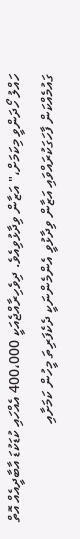ހައްލު ހޯދަންވީ މިކަމަށް،" އަޒާން ވިދާޅުވިއެވެ. ދިވެހިރާއްޖެއަކީ 400،000 އެއްހައި ކުޑަކުޑަ އާބާދީއެއް އޮތް ގައުމެއްކަން ފާހަގަކުރައްވައި އަޒާން ވިދާޅުވީ އެންމެންނަކީ ދެކެފަރިތަ މީހުން ކަމަށާއި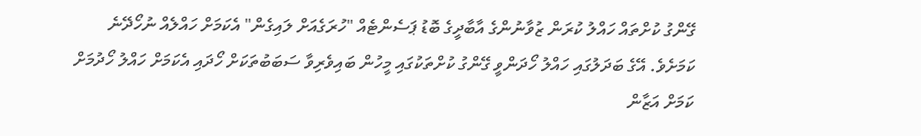ގޭންގު ކުށްތައް ހައްލު ކުރަން ޒުވާނުންގެ އާބާދީގެ ބޮޑު ޕަސެންޓެއް "ހުރަގެއަށް ލައިގެން" އެކަމަށް ހައްލެއް ނުހޯދޭނެ ކަމަށެވެ. އޭގެ ބަދަލުގައި ހައްލު ހޯދަންވީ ގޭންގު ކުށްތަކުގައި މީހުން ބައިވެރިވާ ސަބަބުތަކަށް ހޯދައި އެކަމަށް ހައްލު ހޯދުމަށް ކަމަށް އަޒާން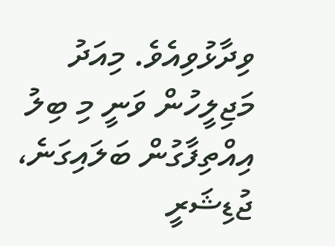ވިދާޅުވިއެވެ. މިއަދު މަޖިލީހުން ވަނީ މި ބިލު އިއްތިފާގުން ބަލައިގަނެ، ޖުޑިޝަރީ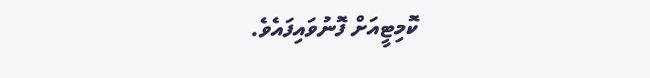ކޮމިޓީއަށް ފޮނުވައިފައެވެ.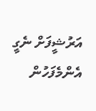އަރުޝީފަށް ނެގީ
އެންމެފަހުން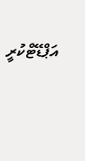އަޕްޑޭޓްކުރީ